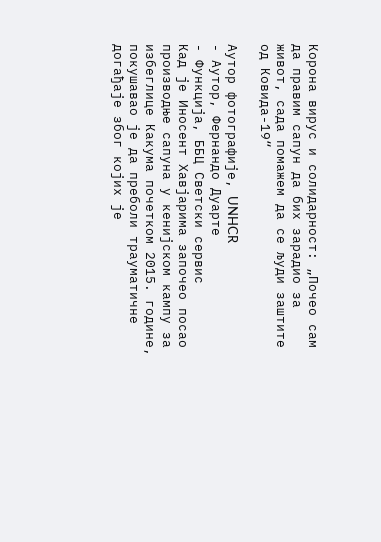Корона вирус и солидарност: „Почео сам да правим сапун да бих зарадио за живот, сада помажем да се људи заштите од Ковида-19“

Аутор фотографије, UNHCR
- Аутор, Фернандо Дуарте
- Функција, ББЦ Светски сервис
Кад је Иносент Хавјарима започео посао производње сапуна у кенијском кампу за избеглице Какума почетком 2015. године, покушавао је да преболи трауматичне догађаје због којих је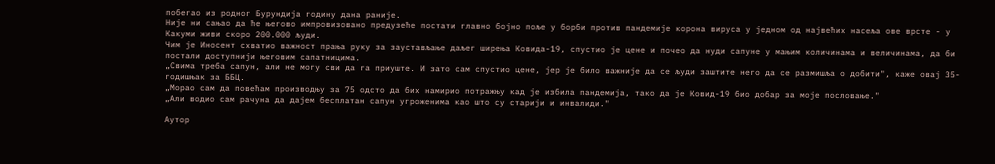побегао из родног Бурундија годину дана раније.
Није ни сањао да ће његово импровизовано предузеће постати главно бојно поље у борби против пандемије корона вируса у једном од највећих насеља ове врсте - у Какуми живи скоро 200.000 људи.
Чим је Иносент схватио важност прања руку за заустављање даљег ширења Ковида-19, спустио је цене и почео да нуди сапуне у мањим количинама и величинама, да би постали доступнији његовим сапатницима.
„Свима треба сапун, али не могу сви да га приуште. И зато сам спустио цене, јер је било важније да се људи заштите него да се размишља о добити", каже овај 35-годишњак за ББЦ.
„Морао сам да повећам производњу за 75 одсто да бих намирио потражњу кад је избила пандемија, тако да је Ковид-19 био добар за моје пословање."
„Али водио сам рачуна да дајем бесплатан сапун угроженима као што су старији и инвалиди."

Аутор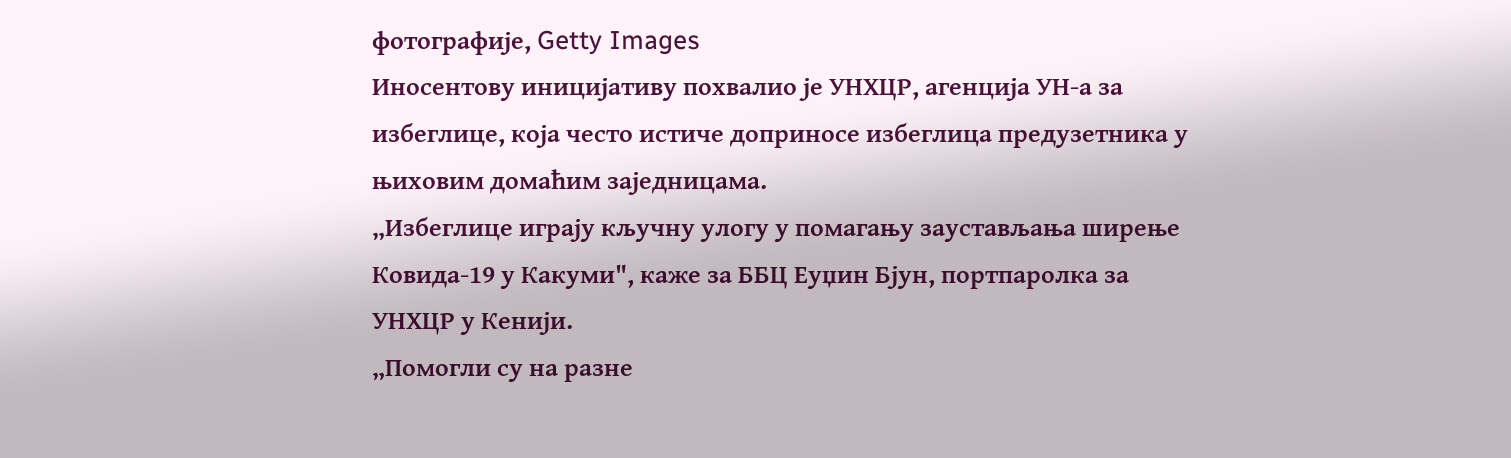фотографије, Getty Images
Иносентову иницијативу похвалио је УНХЦР, агенција УН-а за избеглице, која често истиче доприносе избеглица предузетника у њиховим домаћим заједницама.
„Избеглице играју кључну улогу у помагању заустављања ширење Ковида-19 у Какуми", каже за ББЦ Еуџин Бјун, портпаролка за УНХЦР у Кенији.
„Помогли су на разне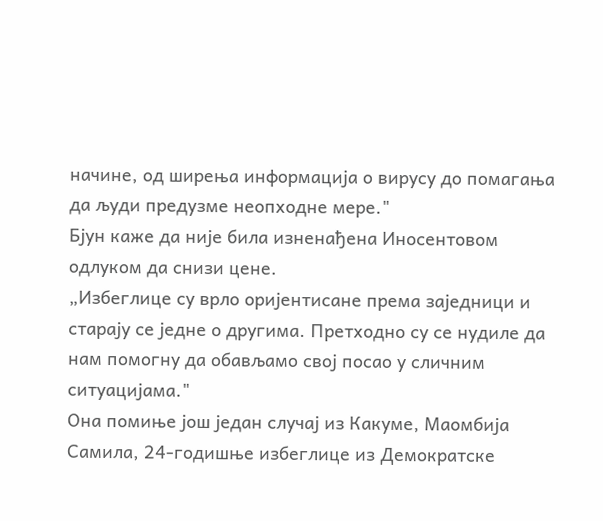начине, од ширења информација о вирусу до помагања да људи предузме неопходне мере."
Бјун каже да није била изненађена Иносентовом одлуком да снизи цене.
„Избеглице су врло оријентисане према заједници и старају се једне о другима. Претходно су се нудиле да нам помогну да обављамо свој посао у сличним ситуацијама."
Она помиње још један случај из Какуме, Маомбија Самила, 24-годишње избеглице из Демократске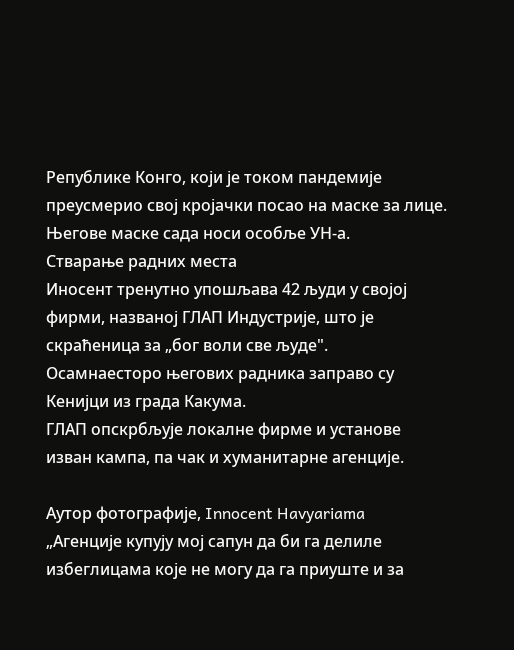Републике Конго, који је током пандемије преусмерио свој кројачки посао на маске за лице. Његове маске сада носи особље УН-а.
Стварање радних места
Иносент тренутно упошљава 42 људи у својој фирми, названој ГЛАП Индустрије, што је скраћеница за „бог воли све људе".
Осамнаесторо његових радника заправо су Кенијци из града Какума.
ГЛАП опскрбљује локалне фирме и установе изван кампа, па чак и хуманитарне агенције.

Аутор фотографије, Innocent Havyariama
„Агенције купују мој сапун да би га делиле избеглицама које не могу да га приуште и за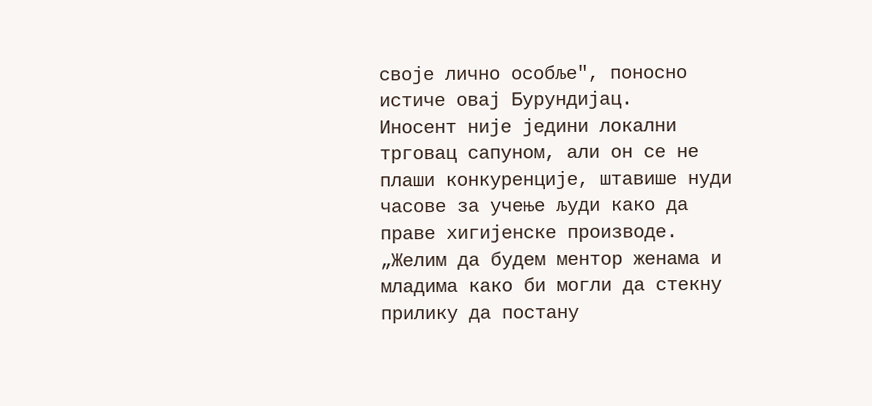своје лично особље", поносно истиче овај Бурундијац.
Иносент није једини локални трговац сапуном, али он се не плаши конкуренције, штавише нуди часове за учење људи како да праве хигијенске производе.
„Желим да будем ментор женама и младима како би могли да стекну прилику да постану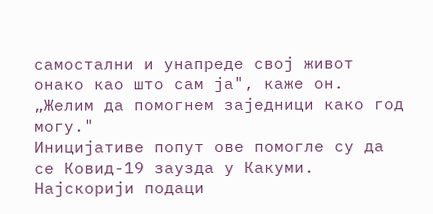самостални и унапреде свој живот онако као што сам ја", каже он.
„Желим да помогнем заједници како год могу."
Иницијативе попут ове помогле су да се Ковид-19 заузда у Какуми.
Најскорији подаци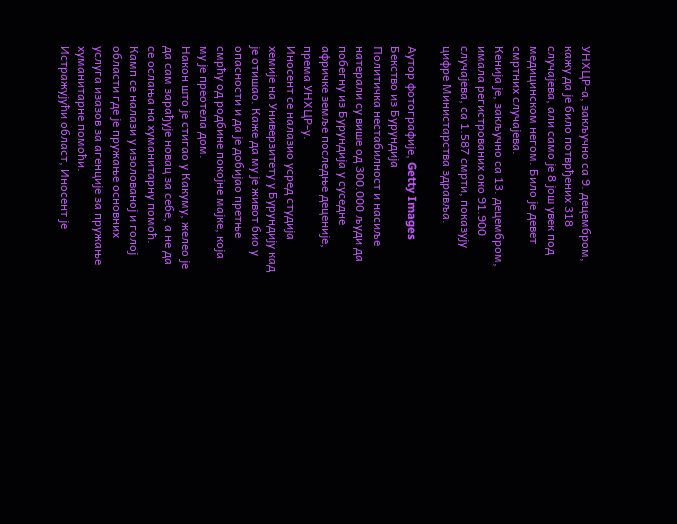УНХЦР-а, закључно са 9. децембром, кажу да је било потврђених 318 случајева, али само је 8 још увек под медицинском негом. Било је девет смртних случајева.
Кенија је, закључно са 13. децембром, имала регистрованих око 91.900 случајева, са 1.587 смрти, показују цифре Министарства здравља.

Аутор фотографије, Getty Images
Бекство из Бурундија
Политичка нестабилност и насиље натерали су више од 300.000 људи да побегну из Бурундија у суседне афричке земље последње деценије, према УНХЦР-у.
Иносент се налазио усред студија хемије на Универзитету у Бурундију кад је отишао. Каже да му је живот био у опасности и да је добијао претње смрћу од родбине покојне мајке, која му је преотела дом.
Након што је стигао у Какуму, желео је да сам зарађује новац за себе, а не да се ослања на хуманитарну помоћ.
Камп се налази у изолованој и голој области где је пружање основних услуга изазов за агенције за пружање хуманитарне помоћи.
Истражујући област, Иносент је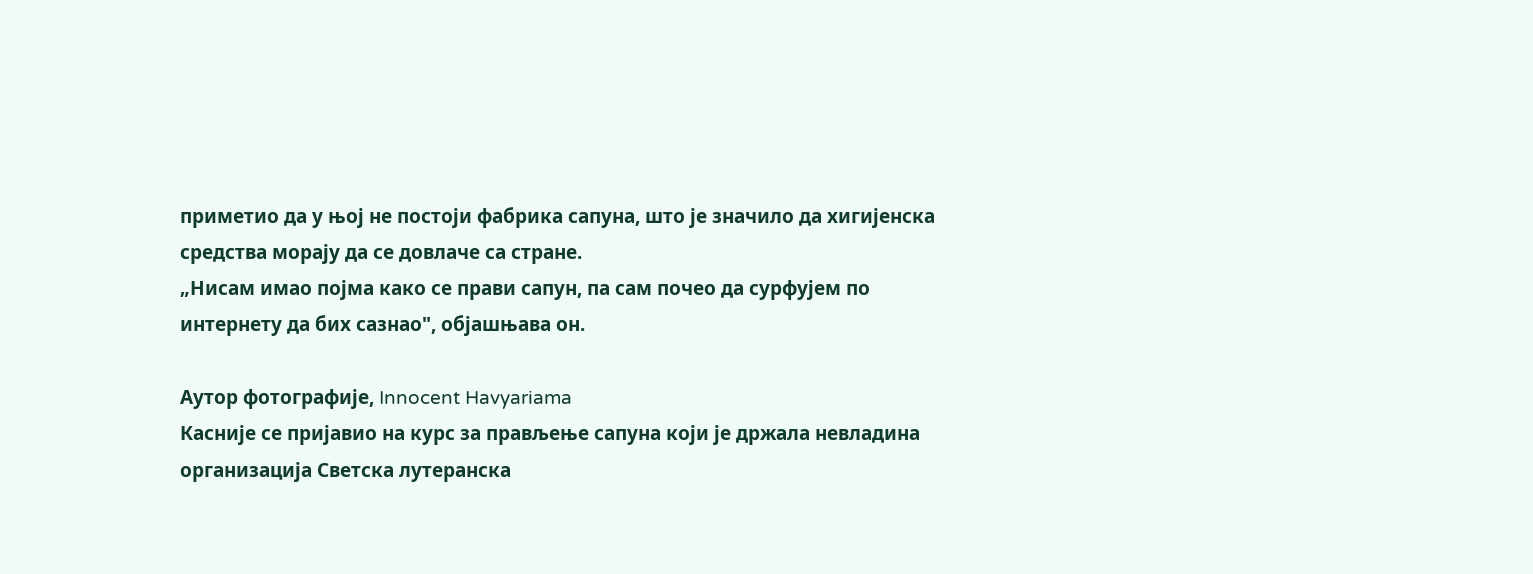приметио да у њој не постоји фабрика сапуна, што је значило да хигијенска средства морају да се довлаче са стране.
„Нисам имао појма како се прави сапун, па сам почео да сурфујем по интернету да бих сазнао", објашњава он.

Аутор фотографије, Innocent Havyariama
Касније се пријавио на курс за прављење сапуна који је држала невладина организација Светска лутеранска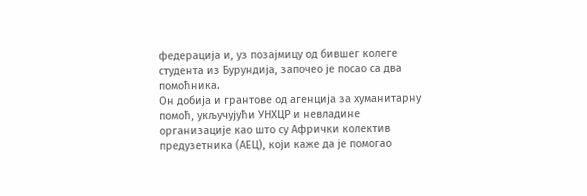федерација и, уз позајмицу од бившег колеге студента из Бурундија, започео је посао са два помоћника.
Он добија и грантове од агенција за хуманитарну помоћ, укључујући УНХЦР и невладине организације као што су Афрички колектив предузетника (АЕЦ), који каже да је помогао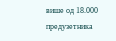више од 18.000 предузетника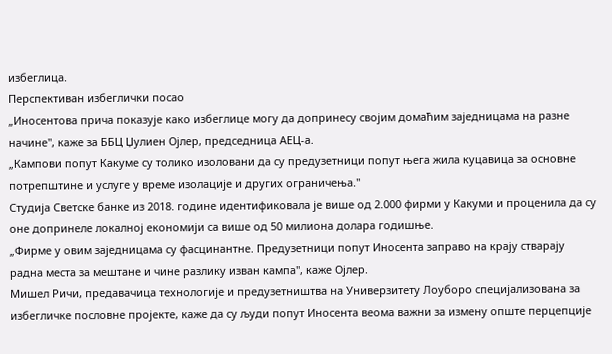избеглица.
Перспективан избеглички посао
„Иносентова прича показује како избеглице могу да допринесу својим домаћим заједницама на разне начине", каже за ББЦ Џулиен Ојлер, председница АЕЦ-а.
„Кампови попут Какуме су толико изоловани да су предузетници попут њега жила куцавица за основне потрепштине и услуге у време изолације и других ограничења."
Студија Светске банке из 2018. године идентификовала је више од 2.000 фирми у Какуми и проценила да су оне допринеле локалној економији са више од 50 милиона долара годишње.
„Фирме у овим заједницама су фасцинантне. Предузетници попут Иносента заправо на крају стварају радна места за мештане и чине разлику изван кампа", каже Ојлер.
Мишел Ричи, предавачица технологије и предузетништва на Универзитету Лоуборо специјализована за избегличке пословне пројекте, каже да су људи попут Иносента веома важни за измену опште перцепције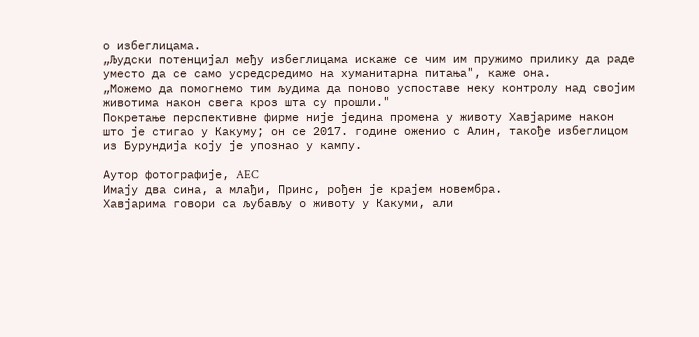о избеглицама.
„Људски потенцијал међу избеглицама искаже се чим им пружимо прилику да раде уместо да се само усредсредимо на хуманитарна питања", каже она.
„Можемо да помогнемо тим људима да поново успоставе неку контролу над својим животима након свега кроз шта су прошли."
Покретање перспективне фирме није једина промена у животу Хавјариме након што је стигао у Какуму; он се 2017. године оженио с Алин, такође избеглицом из Бурундија коју је упознао у кампу.

Аутор фотографије, AEC
Имају два сина, а млађи, Принс, рођен је крајем новембра.
Хавјарима говори са љубављу о животу у Какуми, али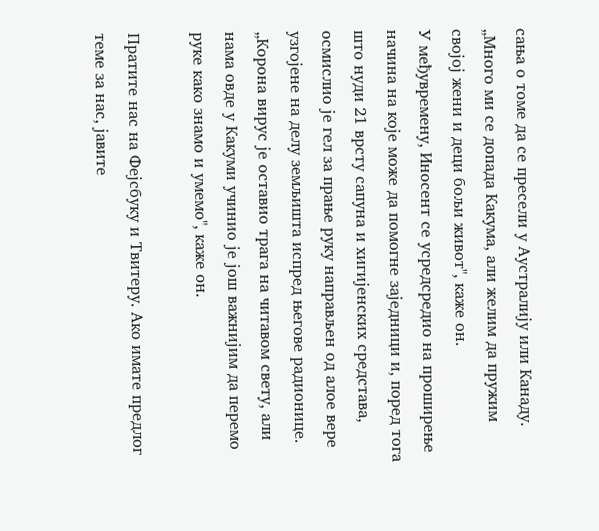сања о томе да се пресели у Аустралију или Канаду.
„Много ми се допада Какума, али желим да пружим својој жени и деци бољи живот", каже он.
У међувремену, Иносент се усредсредио на проширење начина на које може да помогне заједници и, поред тога што нуди 21 врсту сапуна и хигијенских средстава, осмислио је гел за прање руку направљен од алое вере узгојене на делу земљишта испред његове радионице.
„Корона вирус је оставио трага на читавом свету, али нама овде у Какуми учинио је још важнијим да перемо руке како знамо и умемо", каже он.

Пратите нас на Фејсбуку и Твитеру. Ако имате предлог теме за нас, јавите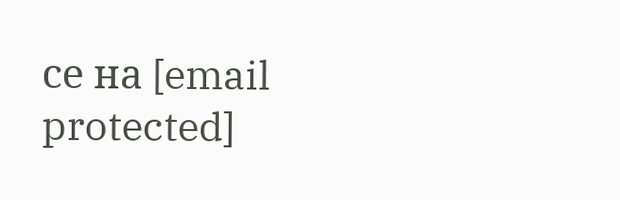се на [email protected]